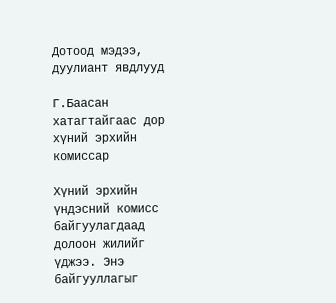Дотоод мэдээ, дуулиант явдлууд

Г.Баасан хатагтайгаас дор хүний эрхийн комиссар

Хүний эрхийн үндэсний комисс байгуулагдаад долоон жилийг үджээ. Энэ байгууллагыг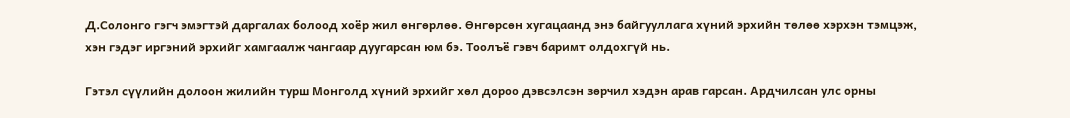Д.Солонго гэгч эмэгтэй даргалах болоод хоёр жил өнгөрлөө. Өнгөрсөн хугацаанд энэ байгууллага хүний эрхийн төлөө хэрхэн тэмцэж, хэн гэдэг иргэний эрхийг хамгаалж чангаар дуугарсан юм бэ. Тоолъё гэвч баримт олдохгүй нь.

Гэтэл сүүлийн долоон жилийн турш Монголд хүний эрхийг хөл дороо дэвсэлсэн зөрчил хэдэн арав гарсан. Ардчилсан улс орны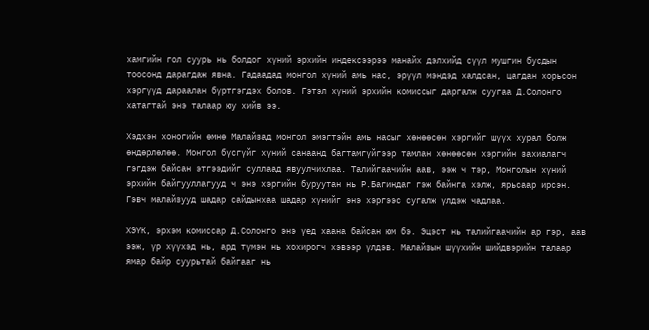хамгийн гол суурь нь болдог хүний эрхийн индексээрээ манайх дэлхийд сүүл мушгин бусдын тоосонд дарагдаж явна. Гадаадад монгол хүний амь нас, эрүүл мэндэд халдсан, цагдан хорьсон хэргүүд дараалан бүртгэгдэх болов. Гэтэл хүний эрхийн комиссыг даргалж суугаа Д.Солонго хатагтай энэ талаар юу хийв ээ.

Хэдхэн хоногийн өмнө Малайзад монгол эмэгтэйн амь насыг хөнөөсөн хэргийг шүүх хурал болж өндөрлөлөө. Монгол бүсгүйг хүний санаанд багтамгүйгээр тамлан хөнөөсөн хэргийн захиалагч гэгдэж байсан этгээдийг суллаад явуулчихлаа. Талийгаачийн аав, ээж ч тэр, Монголын хүний эрхийн байгууллагууд ч энэ хэргийн буруутан нь Р.Багиндаг гэж байнга хэлж, ярьсаар ирсэн. Гэвч малайзууд шадар сайдынхаа шадар хүнийг энэ хэргээс сугалж үлдэж чадлаа.

ХЭҮК, эрхэм комиссар Д.Солонго энэ үед хаана байсан юм бэ. Эцэст нь талийгаачийн ар гэр, аав ээж, үр хүүхэд нь, ард түмэн нь хохирогч хэвээр үлдэв. Малайзын шүүхийн шийдвэрийн талаар ямар байр суурьтай байгааг нь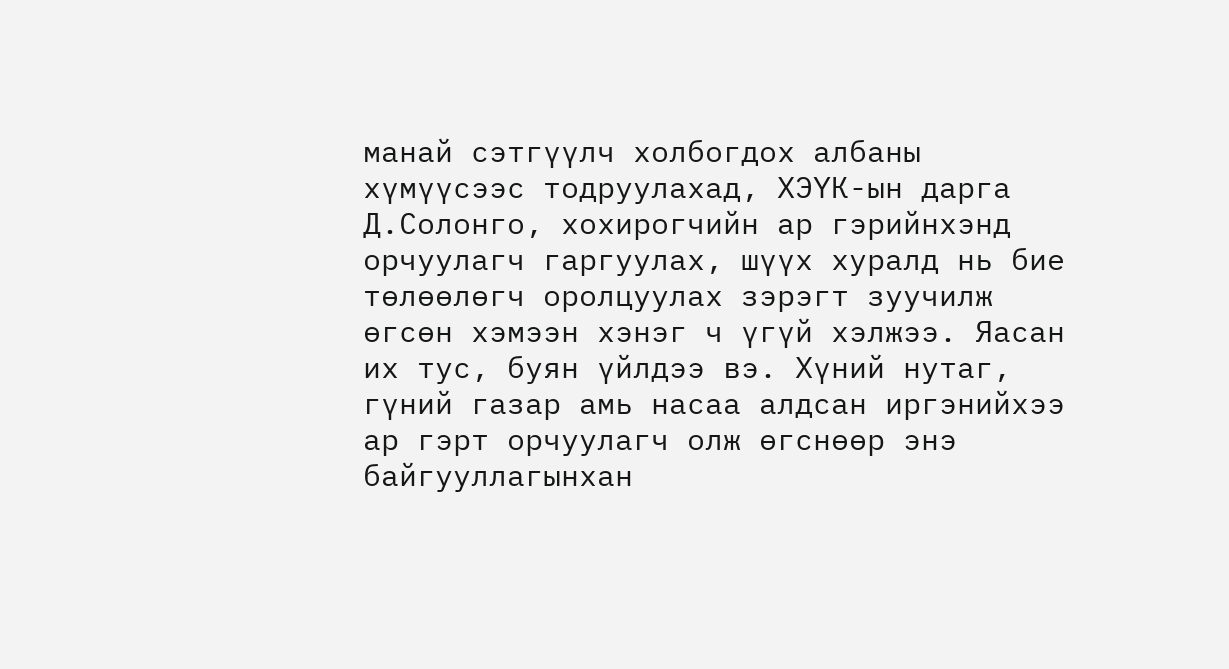манай сэтгүүлч холбогдох албаны хүмүүсээс тодруулахад, ХЭҮК-ын дарга Д.Солонго, хохирогчийн ар гэрийнхэнд орчуулагч гаргуулах, шүүх хуралд нь бие төлөөлөгч оролцуулах зэрэгт зуучилж өгсөн хэмээн хэнэг ч үгүй хэлжээ. Яасан их тус, буян үйлдээ вэ. Хүний нутаг, гүний газар амь насаа алдсан иргэнийхээ ар гэрт орчуулагч олж өгснөөр энэ байгууллагынхан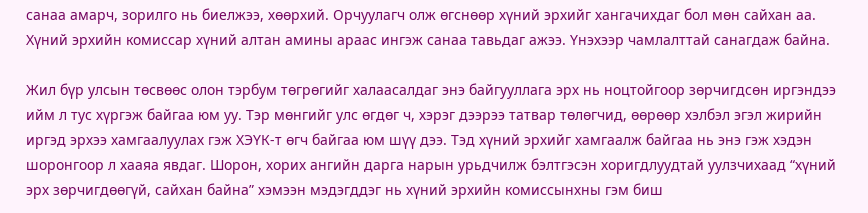санаа амарч, зорилго нь биелжээ, хөөрхий. Орчуулагч олж өгснөөр хүний эрхийг хангачихдаг бол мөн сайхан аа. Хүний эрхийн комиссар хүний алтан амины араас ингэж санаа тавьдаг ажээ. Үнэхээр чамлалттай санагдаж байна.

Жил бүр улсын төсвөөс олон тэрбум төгрөгийг халаасалдаг энэ байгууллага эрх нь ноцтойгоор зөрчигдсөн иргэндээ ийм л тус хүргэж байгаа юм уу. Тэр мөнгийг улс өгдөг ч, хэрэг дээрээ татвар төлөгчид, өөрөөр хэлбэл эгэл жирийн иргэд эрхээ хамгаалуулах гэж ХЭҮК-т өгч байгаа юм шүү дээ. Тэд хүний эрхийг хамгаалж байгаа нь энэ гэж хэдэн шоронгоор л хааяа явдаг. Шорон, хорих ангийн дарга нарын урьдчилж бэлтгэсэн хоригдлуудтай уулзчихаад “хүний эрх зөрчигдөөгүй, сайхан байна” хэмээн мэдэгддэг нь хүний эрхийн комиссынхны гэм биш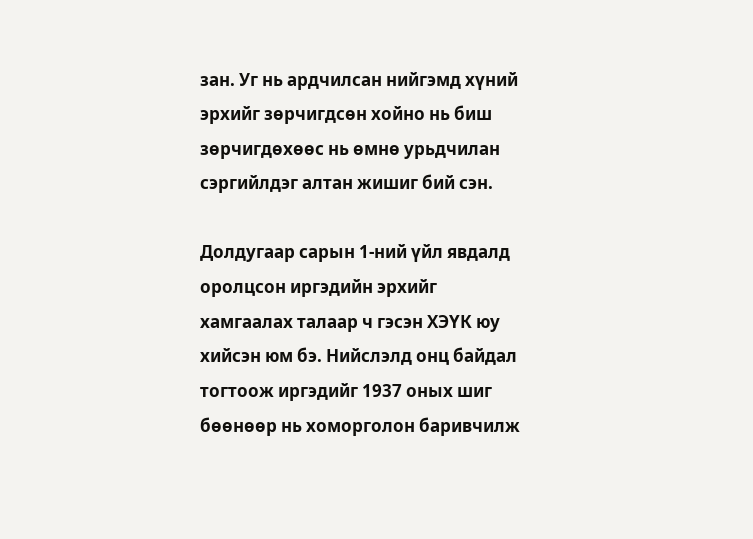зан. Уг нь ардчилсан нийгэмд хүний эрхийг зөрчигдсөн хойно нь биш зөрчигдөхөөс нь өмнө урьдчилан сэргийлдэг алтан жишиг бий сэн.

Долдугаар сарын 1-ний үйл явдалд оролцсон иргэдийн эрхийг хамгаалах талаар ч гэсэн ХЭҮК юу хийсэн юм бэ. Нийслэлд онц байдал тогтоож иргэдийг 1937 оных шиг бөөнөөр нь хоморголон баривчилж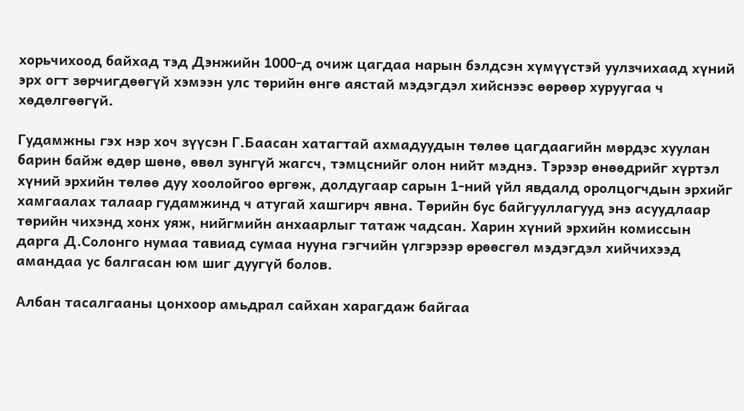хорьчихоод байхад тэд Дэнжийн 1000-д очиж цагдаа нарын бэлдсэн хүмүүстэй уулзчихаад хүний эрх огт зөрчигдөөгүй хэмээн улс төрийн өнгө аястай мэдэгдэл хийснээс өөрөөр хуруугаа ч хөдөлгөөгүй.

Гудамжны гэх нэр хоч зүүсэн Г.Баасан хатагтай ахмадуудын төлөө цагдаагийн мөрдэс хуулан барин байж өдөр шөнө, өвөл зунгүй жагсч, тэмцснийг олон нийт мэднэ. Тэрээр өнөөдрийг хүртэл хүний эрхийн төлөө дуу хоолойгоо өргөж, долдугаар сарын 1-ний үйл явдалд оролцогчдын эрхийг хамгаалах талаар гудамжинд ч атугай хашгирч явна. Төрийн бус байгууллагууд энэ асуудлаар төрийн чихэнд хонх уяж, нийгмийн анхаарлыг татаж чадсан. Харин хүний эрхийн комиссын дарга Д.Солонго нумаа тавиад сумаа нууна гэгчийн үлгэрээр өрөөсгөл мэдэгдэл хийчихээд амандаа ус балгасан юм шиг дуугүй болов.

Албан тасалгааны цонхоор амьдрал сайхан харагдаж байгаа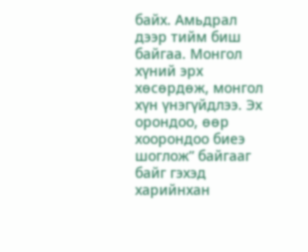байх. Амьдрал дээр тийм биш байгаа. Монгол хүний эрх хөсөрдөж, монгол хүн үнэгүйдлээ. Эх орондоо, өөр хоорондоо биеэ шоглож” байгааг байг гэхэд харийнхан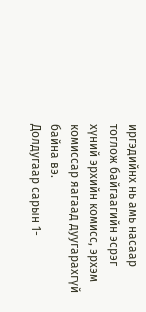иргэдийнх нь амь насаар тоглож байгаагийн эсрэг хүний эрхийн комисс, эрхэм комиссар яагаад дуугарахгүй байна вэ.
Долдугаар сарын 1-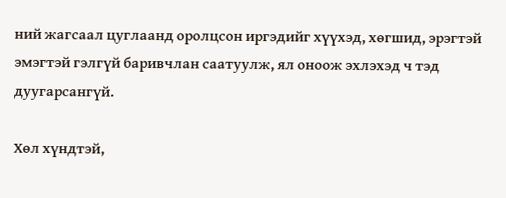ний жагсаал цуглаанд оролцсон иргэдийг хүүхэд, хөгшид, эрэгтэй эмэгтэй гэлгүй баривчлан саатуулж, ял оноож эхлэхэд ч тэд дуугарсангүй.

Хөл хүндтэй,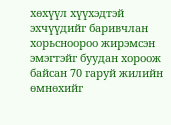хөхүүл хүүхэдтэй эхчүүдийг баривчлан хорьсноороо жирэмсэн эмэгтэйг буудан хороож байсан 70 гаруй жилийн өмнөхийг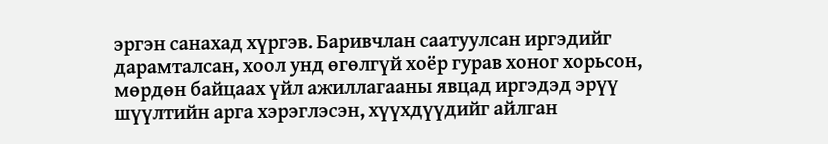эргэн санахад хүргэв. Баривчлан саатуулсан иргэдийг дарамталсан, хоол унд өгөлгүй хоёр гурав хоног хорьсон, мөрдөн байцаах үйл ажиллагааны явцад иргэдэд эрүү шүүлтийн арга хэрэглэсэн, хүүхдүүдийг айлган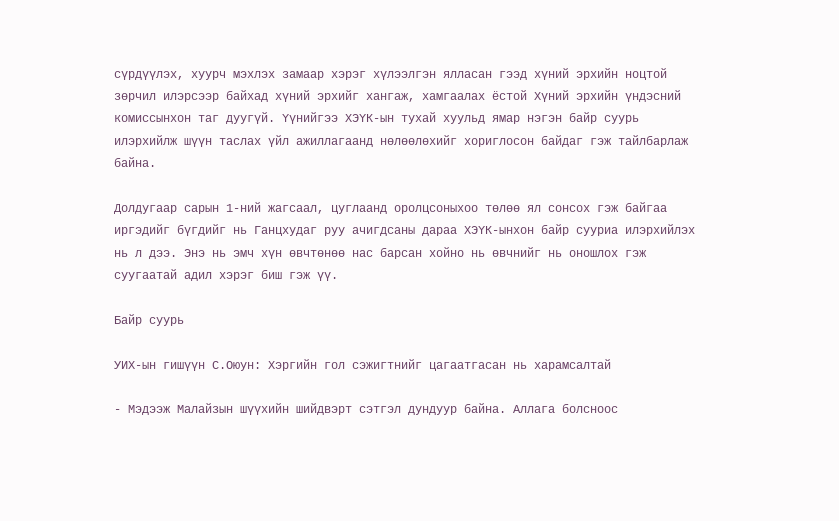сүрдүүлэх, хуурч мэхлэх замаар хэрэг хүлээлгэн ялласан гээд хүний эрхийн ноцтой зөрчил илэрсээр байхад хүний эрхийг хангаж, хамгаалах ёстой Хүний эрхийн үндэсний комиссынхон таг дуугүй. Үүнийгээ ХЭҮК-ын тухай хуульд ямар нэгэн байр суурь илэрхийлж шүүн таслах үйл ажиллагаанд нөлөөлөхийг хориглосон байдаг гэж тайлбарлаж байна.

Долдугаар сарын 1-ний жагсаал, цуглаанд оролцсоныхоо төлөө ял сонсох гэж байгаа иргэдийг бүгдийг нь Ганцхудаг руу ачигдсаны дараа ХЭҮК-ынхон байр сууриа илэрхийлэх нь л дээ. Энэ нь эмч хүн өвчтөнөө нас барсан хойно нь өвчнийг нь оношлох гэж суугаатай адил хэрэг биш гэж үү.

Байр суурь

УИХ-ын гишүүн С.Оюун: Хэргийн гол сэжигтнийг цагаатгасан нь харамсалтай

- Мэдээж Малайзын шүүхийн шийдвэрт сэтгэл дундуур байна. Аллага болсноос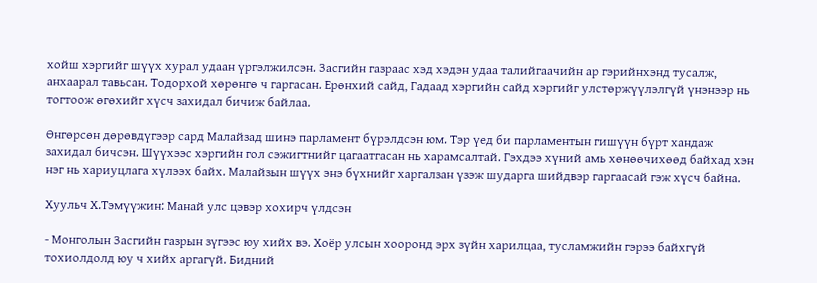хойш хэргийг шүүх хурал удаан үргэлжилсэн. Засгийн газраас хэд хэдэн удаа талийгаачийн ар гэрийнхэнд тусалж, анхаарал тавьсан. Тодорхой хөрөнгө ч гаргасан. Ерөнхий сайд, Гадаад хэргийн сайд хэргийг улстөржүүлэлгүй үнэнээр нь тогтоож өгөхийг хүсч захидал бичиж байлаа.

Өнгөрсөн дөрөвдүгээр сард Малайзад шинэ парламент бүрэлдсэн юм. Тэр үед би парламентын гишүүн бүрт хандаж захидал бичсэн. Шүүхээс хэргийн гол сэжигтнийг цагаатгасан нь харамсалтай. Гэхдээ хүний амь хөнөөчихөөд байхад хэн нэг нь хариуцлага хүлээх байх. Малайзын шүүх энэ бүхнийг харгалзан үзэж шударга шийдвэр гаргаасай гэж хүсч байна.

Хуульч Х.Тэмүүжин: Манай улс цэвэр хохирч үлдсэн

- Монголын Засгийн газрын зүгээс юу хийх вэ. Хоёр улсын хооронд эрх зүйн харилцаа, тусламжийн гэрээ байхгүй тохиолдолд юу ч хийх аргагүй. Бидний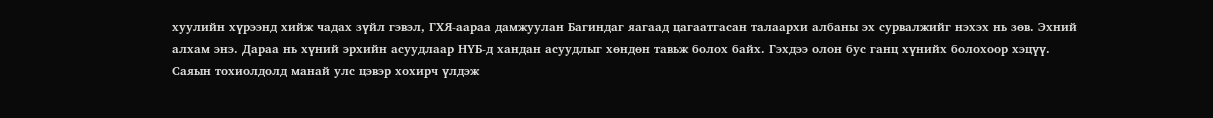хуулийн хүрээнд хийж чадах зүйл гэвэл, ГХЯ-аараа дамжуулан Багиндаг яагаад цагаатгасан талаархи албаны эх сурвалжийг нэхэх нь зөв. Эхний алхам энэ. Дараа нь хүний эрхийн асуудлаар НҮБ-д хандан асуудлыг хөндөн тавьж болох байх. Гэхдээ олон бус ганц хүнийх болохоор хэцүү. Саяын тохиолдолд манай улс цэвэр хохирч үлдэж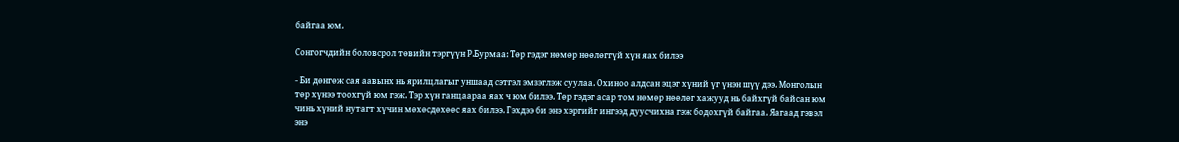байгаа юм.

Сонгогчдийн боловсрол төвийн тэргүүн Р.Бурмаа: Төр гэдэг нөмөр нөөлөггүй хүн яах билээ

- Би дөнгөж сая аавынх нь ярилцлагыг уншаад сэтгэл эмзэглэж суулаа. Охиноо алдсан эцэг хүний үг үнэн шүү дээ. Монголын төр хүнээ тоохгүй юм гэж. Тэр хүн ганцаараа яах ч юм билээ. Төр гэдэг асар том нөмөр нөөлөг хажууд нь байхгүй байсан юм чинь хүний нутагт хүчин мөхөсдөхөөс яах билээ. Гэхдээ би энэ хэргийг ингээд дуусчихна гэж бодохгүй байгаа. Яагаад гэвэл энэ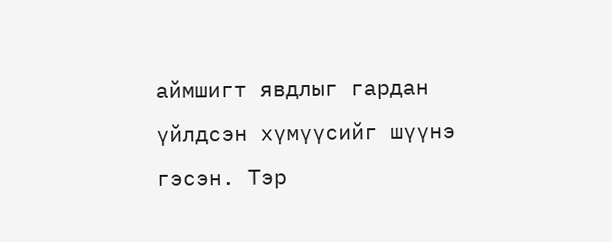аймшигт явдлыг гардан үйлдсэн хүмүүсийг шүүнэ гэсэн. Тэр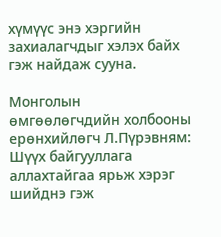хүмүүс энэ хэргийн захиалагчдыг хэлэх байх гэж найдаж сууна.

Монголын өмгөөлөгчдийн холбооны ерөнхийлөгч Л.Пүрэвням: Шүүх байгууллага аллахтайгаа ярьж хэрэг шийднэ гэж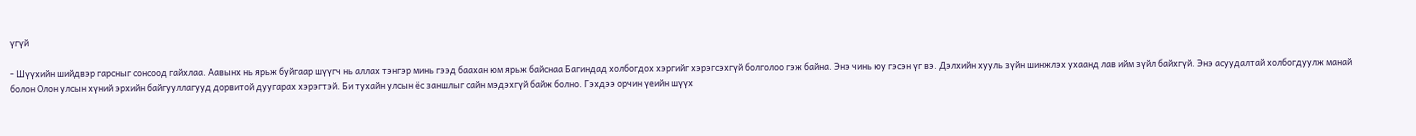үгүй

- Шүүхийн шийдвэр гарсныг сонсоод гайхлаа. Аавынх нь ярьж буйгаар шүүгч нь аллах тэнгэр минь гээд баахан юм ярьж байснаа Багиндад холбогдох хэргийг хэрэгсэхгүй болголоо гэж байна. Энэ чинь юу гэсэн үг вэ. Дэлхийн хууль зүйн шинжлэх ухаанд лав ийм зүйл байхгүй. Энэ асуудалтай холбогдуулж манай болон Олон улсын хүний эрхийн байгууллагууд дорвитой дуугарах хэрэгтэй. Би тухайн улсын ёс заншлыг сайн мэдэхгүй байж болно. Гэхдээ орчин үеийн шүүх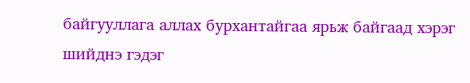байгууллага аллах бурхантайгаа ярьж байгаад хэрэг шийднэ гэдэг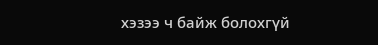хэзээ ч байж болохгүй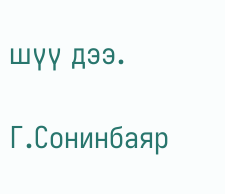шүү дээ.

Г.Сонинбаяр